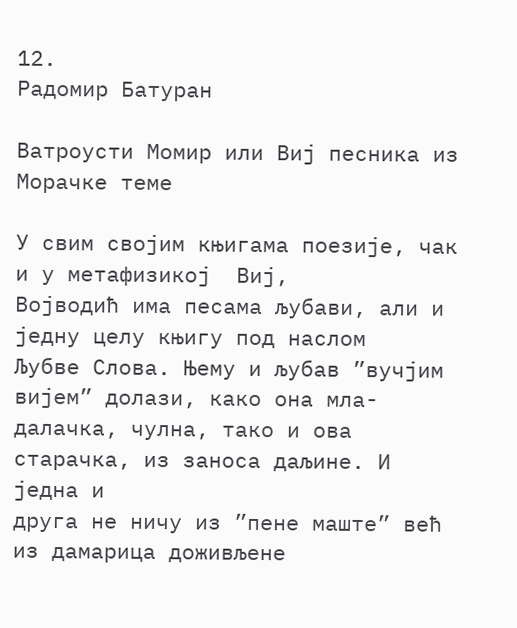12.
Радомир Батуран

Ватроусти Момир или Виј песника из Морачке теме

У свим својим књигама поезије, чак и у метафизикој  Виј,
Војводић има песама љубави, али и једну целу књигу под наслом
Љубве Слова. Њему и љубав ”вучјим вијем” долази, како она мла-
далачка, чулна, тако и ова старачка, из заноса даљине. И једна и
друга не ничу из ”пене маште” већ из дамарица доживљене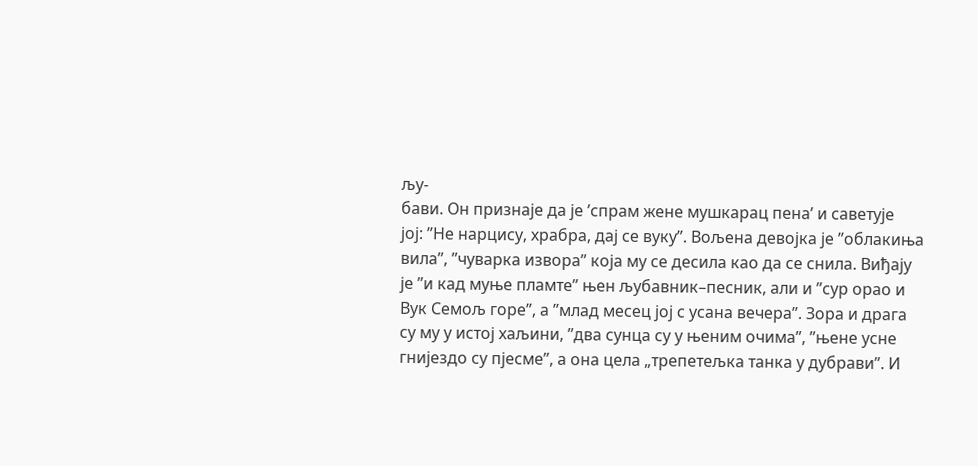љу-
бави. Он признаје да је ’спрам жене мушкарац пена’ и саветује
јој: ”Не нарцису, храбра, дај се вуку”. Вољена девојка је ”облакиња
вила”, ”чуварка извора” која му се десила као да се снила. Виђају
је ”и кад муње пламте” њен љубавник–песник, али и ”сур орао и
Вук Семољ горе”, а ”млад месец јој с усана вечера”. Зора и драга
су му у истој хаљини, ”два сунца су у њеним очима”, ”њене усне
гнијездо су пјесме”, а она цела „трепетељка танка у дубрави”. И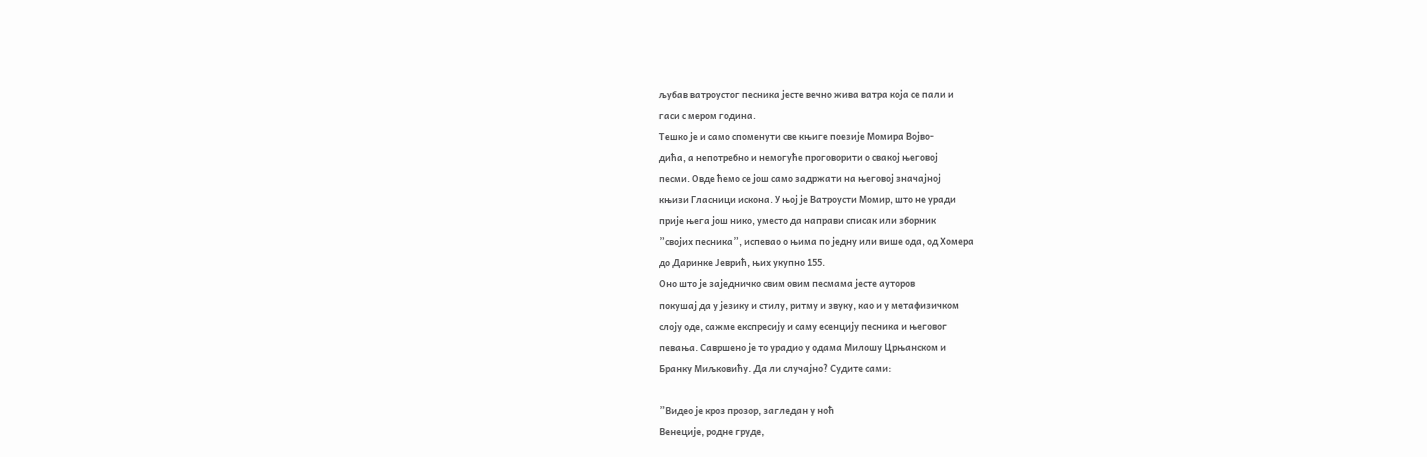љубав ватроустог песника јесте вечно жива ватра која се пали и
гаси с мером година.
Тешко је и само споменути све књиге поезије Момира Војво-
дића, а непотребно и немогуће проговорити о свакој његовој
песми. Овде ћемо се још само задржати на његовој значајној
књизи Гласници искона. У њој је Ватроусти Момир, што не уради
прије њега још нико, уместо да направи списак или зборник
”својих песника”, испевао о њима по једну или више ода, од Хомера
до Даринке Јеврић, њих укупно 155.
Оно што је заједничко свим овим песмама јесте ауторов
покушај да у језику и стилу, ритму и звуку, као и у метафизичком
слоју оде, сажме експресију и саму есенцију песника и његовог
певања. Савршено је то урадио у одама Милошу Црњанском и
Бранку Миљковићу. Да ли случајно? Судите сами:

”Видео је кроз прозор, загледан у ноћ
Венеције, родне груде,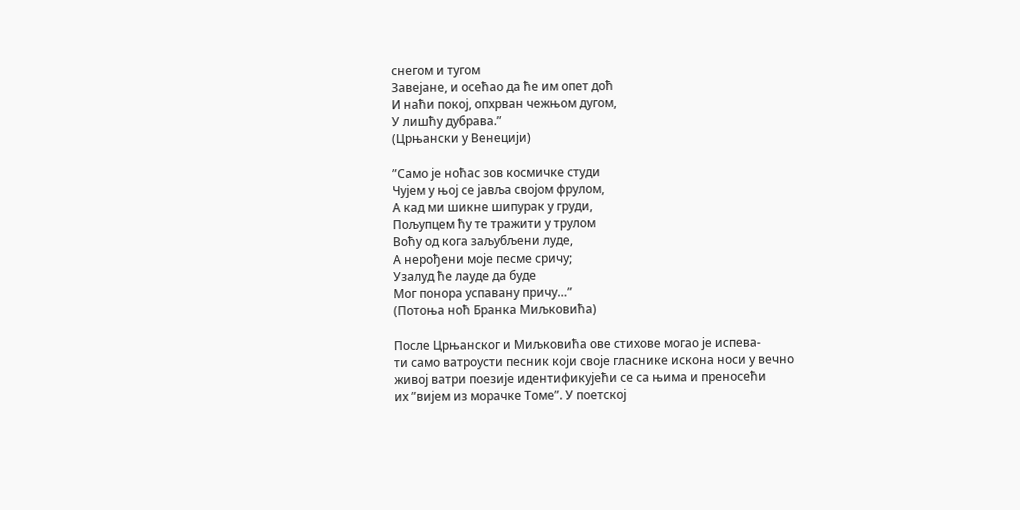снегом и тугом
Завејане, и осећао да ће им опет доћ
И наћи покој, опхрван чежњом дугом,
У лишћу дубрава.”
(Црњански у Венецији)

”Само је ноћас зов космичке студи
Чујем у њој се јавља својом фрулом,
А кад ми шикне шипурак у груди,
Пољупцем ћу те тражити у трулом
Воћу од кога заљубљени луде,
А нерођени моје песме сричу;
Узалуд ће лауде да буде
Мог понора успавану причу…”
(Потоња ноћ Бранка Миљковића)

После Црњанског и Миљковића ове стихове могао је испева-
ти само ватроусти песник који своје гласнике искона носи у вечно
живој ватри поезије идентификујећи се са њима и преносећи
их ”вијем из морачке Томе”. У поетској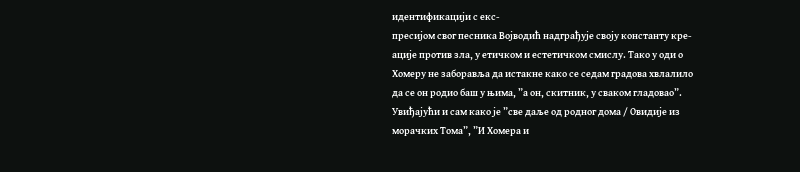идентификацији с екс-
пресијом свог песника Војводић надграђује своју константу кре-
ације против зла, у етичком и естетичком смислу. Тако у оди о
Хомеру не заборавља да истакне како се седам градова хвлалило
да се он родио баш у њима, ”а он, скитник, у сваком гладовао”.
Увиђајући и сам како је ”све даље од родног дома / Овидије из
морачких Тома”, ”И Хомера и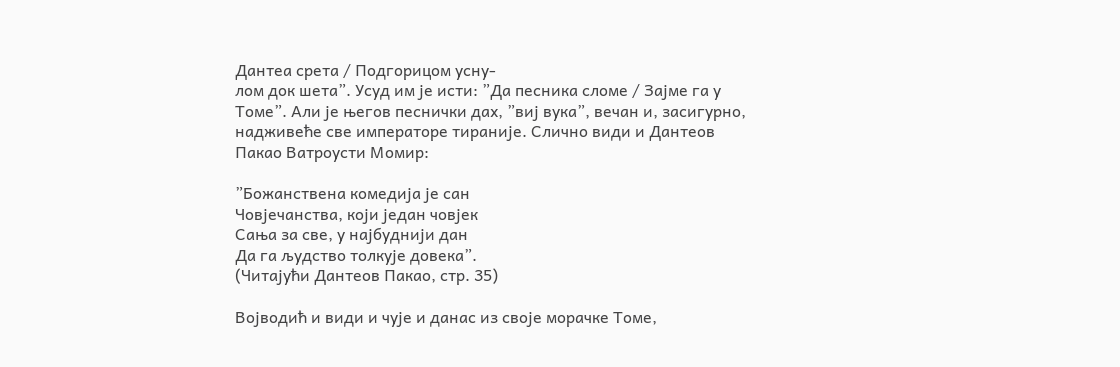Дантеа срета / Подгорицом усну-
лом док шета”. Усуд им је исти: ”Да песника сломе / Зајме га у
Томе”. Али је његов песнички дах, ”виј вука”, вечан и, засигурно,
надживеће све императоре тираније. Слично види и Дантеов
Пакао Ватроусти Момир:

”Божанствена комедија је сан
Човјечанства, који један човјек
Сања за све, у најбуднији дан
Да га људство толкује довека”.
(Читајући Дантеов Пакао, стр. 35)

Војводић и види и чује и данас из своје морачке Томе,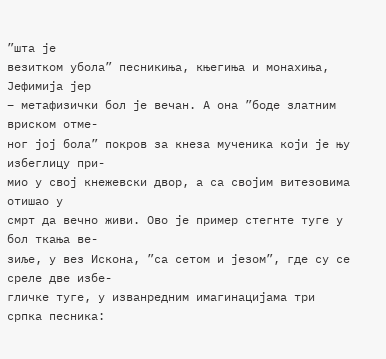”шта је
везитком убола” песникиња, књегиња и монахиња, Јефимија јер
– метафизички бол је вечан. А она ”боде златним вриском отме-
ног јој бола” покров за кнеза мученика који је њу избеглицу при-
мио у свој кнежевски двор, а са својим витезовима отишао у
смрт да вечно живи. Ово је пример стегнте туге у бол ткања ве-
зиље, у вез Искона, ”са сетом и језом”, где су се среле две избе-
гличке туге, у изванредним имагинацијама три српка песника: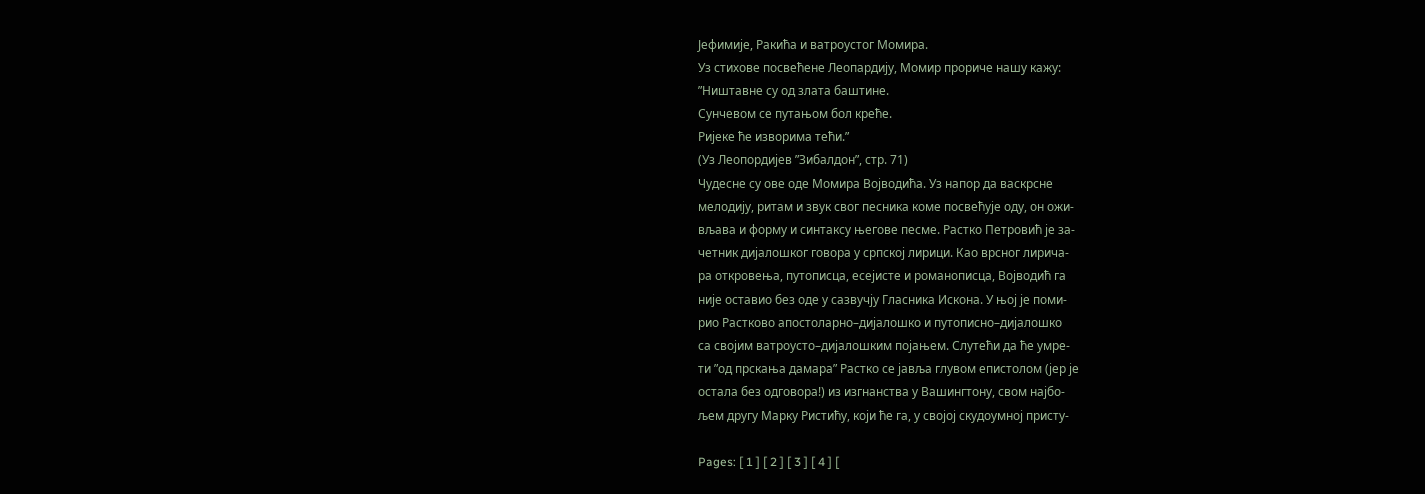Јефимије, Ракића и ватроустог Момира.
Уз стихове посвећене Леопардију, Момир прориче нашу кажу:
”Ништавне су од злата баштине.
Сунчевом се путањом бол креће.
Ријеке ће изворима тећи.”
(Уз Леопордијев ”Зибалдон”, стр. 71)
Чудесне су ове оде Момира Војводића. Уз напор да васкрсне
мелодију, ритам и звук свог песника коме посвећује оду, он ожи-
вљава и форму и синтаксу његове песме. Растко Петровић је за-
четник дијалошког говора у српској лирици. Као врсног лирича-
ра откровења, путописца, есејисте и романописца, Војводић га
није оставио без оде у сазвучју Гласника Искона. У њој је поми-
рио Растково апостоларно–дијалошко и путописно–дијалошко
са својим ватроусто–дијалошким појањем. Слутећи да ће умре-
ти ”од прскања дамара” Растко се јавља глувом епистолом (јер је
остала без одговора!) из изгнанства у Вашингтону, свом најбо-
љем другу Марку Ристићу, који ће га, у својој скудоумној присту-

Pages: [ 1 ] [ 2 ] [ 3 ] [ 4 ] [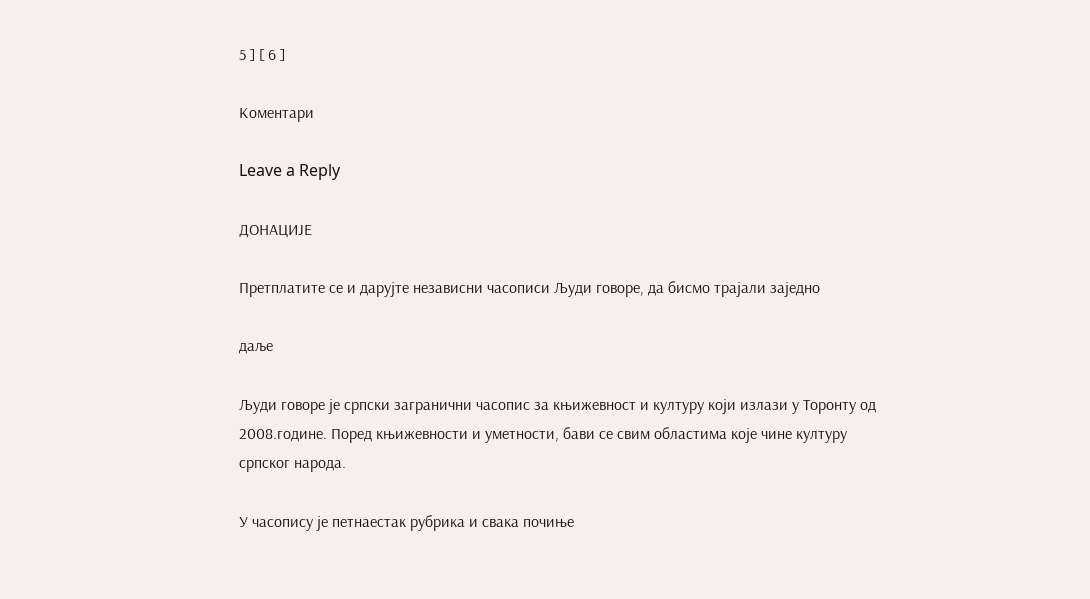5 ] [ 6 ]

Коментари

Leave a Reply

ДОНАЦИЈЕ

Претплатите се и дарујте независни часописи Људи говоре, да бисмо трајали заједно

даље

Људи говоре је српски загранични часопис за књижевност и културу који излази у Торонту од 2008.године. Поред књижевности и уметности, бави се свим областима које чине културу српског народа.

У часопису је петнаестак рубрика и свака почиње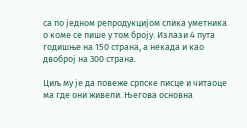са по једном репродукцијом слика уметника о коме се пише у том броју. Излази 4 пута годишње на 150 страна, а некада и као двоброј на 300 страна.

Циљ му је да повеже српске писце и читаоце ма где они живели. Његова основна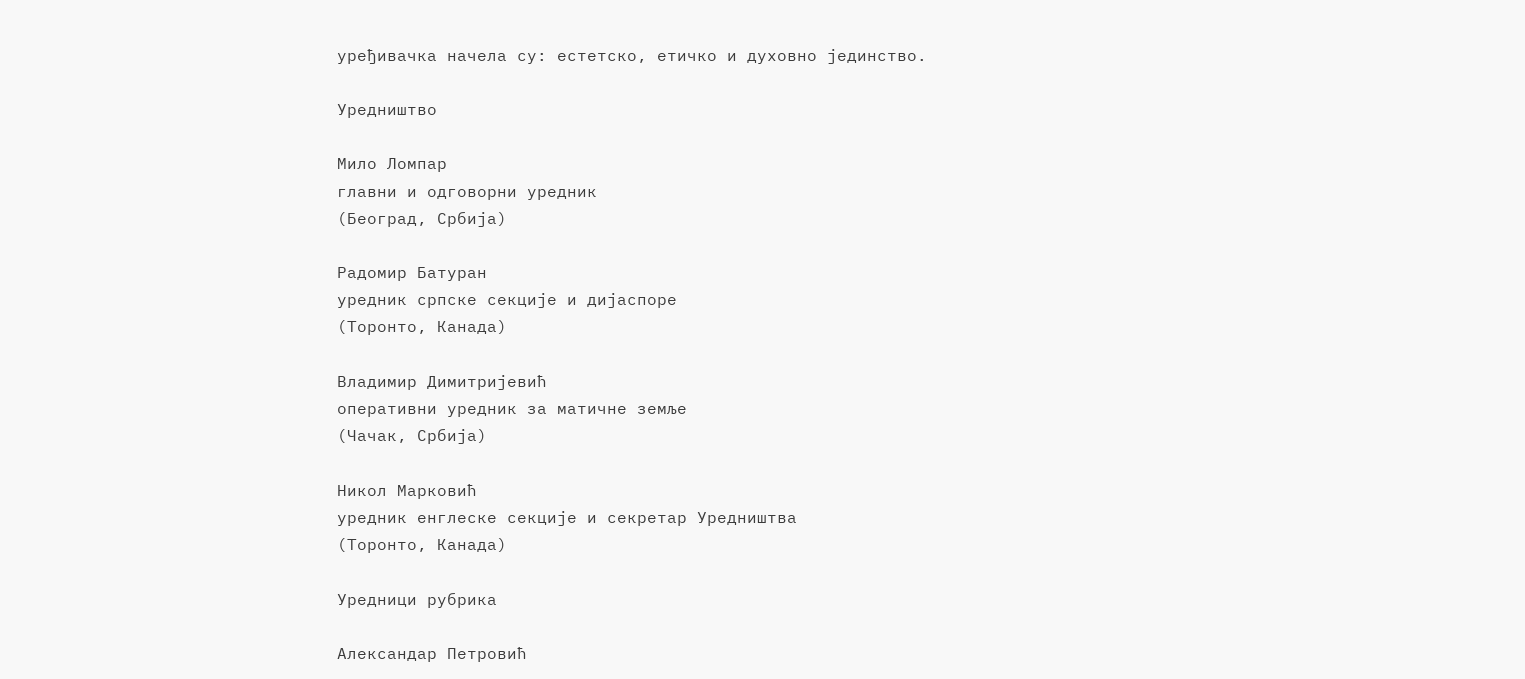уређивачка начела су: естетско, етичко и духовно јединство.

Уредништво

Мило Ломпар
главни и одговорни уредник
(Београд, Србија)

Радомир Батуран
уредник српске секције и дијаспоре
(Торонто, Канада)

Владимир Димитријевић
оперативни уредник за матичне земље
(Чачак, Србија)

Никол Марковић
уредник енглеске секције и секретар Уредништва
(Торонто, Канада)

Уредници рубрика

Александар Петровић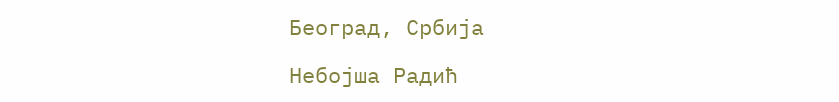Београд, Србија

Небојша Радић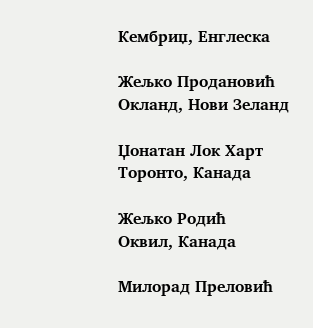Кембриџ, Енглеска

Жељко Продановић
Окланд, Нови Зеланд

Џонатан Лок Харт
Торонто, Канада

Жељко Родић
Оквил, Канада

Милорад Преловић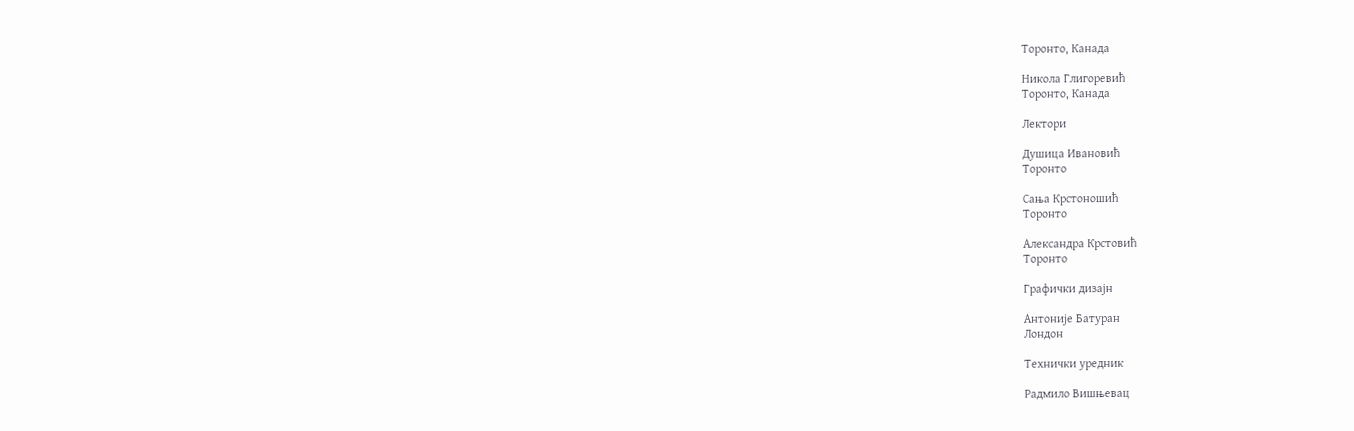Торонто, Канада

Никола Глигоревић
Торонто, Канада

Лектори

Душица Ивановић
Торонто

Сања Крстоношић
Торонто

Александра Крстовић
Торонто

Графички дизајн

Антоније Батуран
Лондон

Технички уредник

Радмило Вишњевац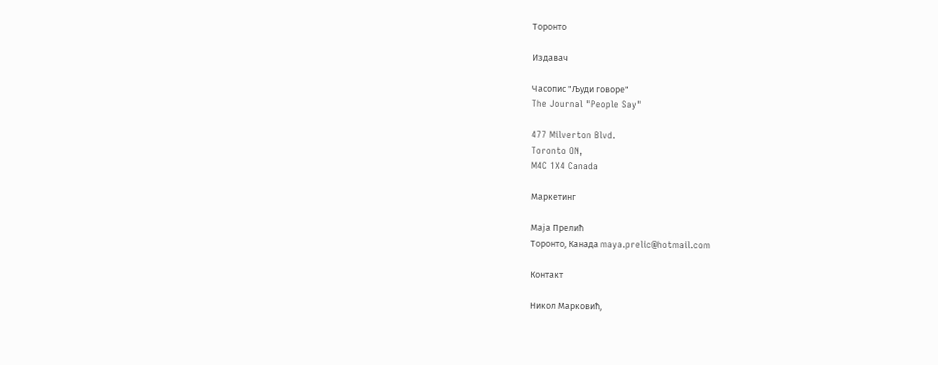Торонто

Издавач

Часопис "Људи говоре"
The Journal "People Say"

477 Milverton Blvd.
Toronto ON,
M4C 1X4 Canada

Маркетинг

Маја Прелић
Торонто, Канада maya.prelic@hotmail.com

Контакт

Никол Марковић,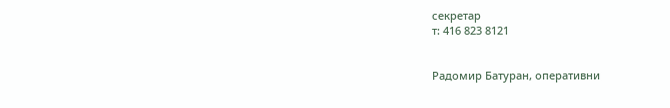секретар
т: 416 823 8121


Радомир Батуран, oперативни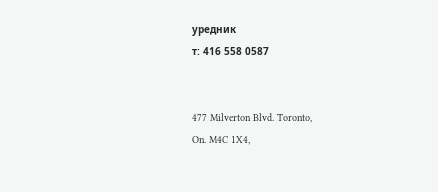уредник
т: 416 558 0587


477 Milverton Blvd. Toronto,
On. M4C 1X4,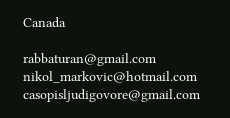Canada

rabbaturan@gmail.com nikol_markovic@hotmail.com casopisljudigovore@gmail.com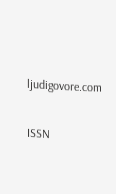ljudigovore.com


ISSN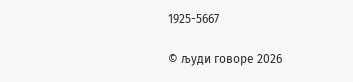1925-5667

© људи говоре 2026